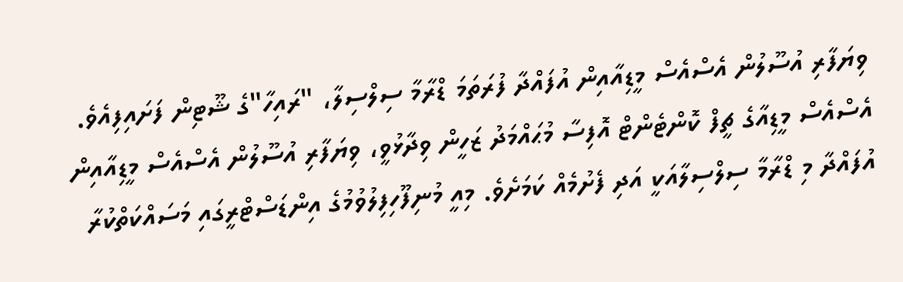ވިޔަފާރި އުސޫލުން އެސްއެސް މީޑިއާއިން އުފައްދާ ފުރަތަމަ ޑްރާމާ ސިލްސިލާ، "ރައިހާ"ގެ ޝޫޓިން ފަށައިފިއެވެ.
އެސްއެސް މީޑިއާގެ ޗީފް ކޮންޓެންޓް އޮފިސާ މުޙައްމަދު ޒަހީން ވިދާޅުވީ، ވިޔަފާރި އުސޫލުން އެސްއެސް މީޑިއާއިން އުފައްދާ މި ޑްރާމާ ސިލްސިލާއަކީ އަދި ފެށުމެއް ކަމަށެވެ. މިއީ މުނިފޫހިފިލުވުމުގެ އިންޑަސްޓްރީގައި މަސައްކަތްކުރާ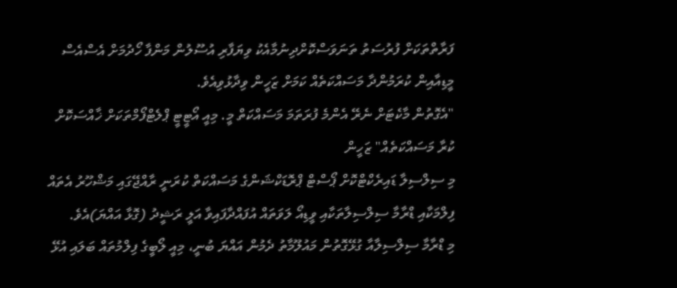ފަރާތްތަކަށް ފުރުސަތު ތަނަވަސްކޮށްދިނުމާއެކު ވިޔަފާރި އުސޫލުން މަންފާ ހޯދުމަށް އެސްއެސް މީޑިއާއިން ކުރަމުންދާ މަސައްކަތެއް ކަމަށް ޒަހީން ވިދާޅުވިއެވެ.
"އެގޮތުން މާކެޓަށް ނެރޭ އެންމެ ފުރަތަމަ މަސައްކަތް މީ. މިއީ އޯޓީޓީ ޕްލެޓްފޯމްތަކަށް ޚާއްސަކޮށް ކުރާ މަސައްކަތެއް" ޒަހީން
މި ސިލްސިލާ ޑައިރެކްޓްކޮށް ޕޯސްޓް ޕްރޮޑަކްޝަންގެ މަސައްކަތް ކުރަނީ ރާއްޖޭގައި މަޝްހޫރު އެތައް ފިލްމަކާއި ޑްރާމާ ސިލްސިލާތަކާއި ވީޑިއޯ ލަވަތައް އުފައްދާފައިވާ އަލީ ރަޝީދު (ގޮޅާ އައްޔަ)އެވެ.
މި ޑްރާމާ ސިލްސިލާއާ ގުޅޭގޮތުން މައުލޫމާތު ދެމުން އައްޔަ ބުނީ، މިއީ ލޯބީގެ ފިލްމުތައް ބަލައި އުޅޭ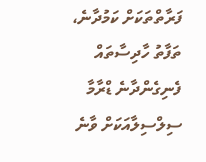ފަރާތްތަކަށް ކަމުދާނެ، ތަފާތު ހާދިސާތައް ފެނިގެންދާނެ ޑްރާމާ ސިލްސިލާއަކަށް ވާނެ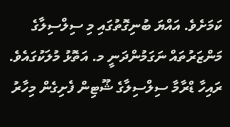ކަމަށެވެ. އައްޔަ ބުނިގޮތުގައި މި ސިލްސިލާގެ މަންޒަރުތައް ނަގަމުންދަނީ މ. އަތޮޅު މުލަކުގައެވެ.
ރައިހާ ޑްރާމާ ސިލްސިލާގެ ޝޫޓިން ފެށިގެން މިހާރު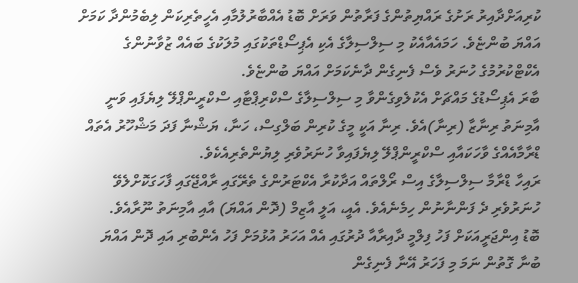ކުރިއަށްދާއިރު ރަށުގެ ރައްޔިތުންގެ ފަރާތުން ވަރަށް ބޮޑު އެއްބާރުލުމާއި އެހީތެރިކަން ލިބެމުންދާ ކަމަށް އައްޔަ ބުންޏެވެ. ހަމައެއާއެކު މި ސިލްސިލާގެ އެކި އެޕިސޯޑްތަކުގައި މުލަކުގެ ބައެއް ޒުވާނުންގެ އެކްޓްކުރުމުގެ ހުނަރު ވެސް ފެނިގެން ދާނެކަމަށް އައްޔަ ބުންޏެވެ.
ބާރަ އެޕިސޯޑުގެ މައްޗަށް އެކުލެވިގެންވާ މި ސިލްސިލާގެ ސްކްރިޕްޓާއި ސްކްރީންޕްލޭ ލިޔެފައި ވަނީ އާމިނަތު ރިނާޒާ (ރިނާ)އެވެ. ރިނާ އަކީ މީގެ ކުރިން ބަލްގިސް، ހަނާ، ޔަޝްނާ ފަދަ މަޝްހޫރު އެތައް ޑްރާމާއެއްގެ ވާހަކައާއި ސްކްރީންޕްލޭ ލިޔެފައިވާ ހުނަރުވެރި ލިޔުންތެރިއެކެވެ.
ރައިހާ ޑްރާމާ ސިލްސިލާގެ އިސް ރޯލްތައް އަދާކުރާ އެކްޓަރުންގެ ތެރޭގައި ރާއްޖޭގައި ފާހަގަކޮށްލެވޭ ހުނަރުވެރި ދެ ފަންނާނުން ހިމެނެއެވެ. އެއީ، އަލީ އާޒިމް (ދޮން އައްޔަ) އާއި އާމިނަތު ނޫރާއެވެ.
ބޮޑު އިންޖަރީއަކަށް ފަހު ފިލްމީ ދާއިރާއާ ދުރުގައި އެއް އަހަރު އުޅުމަށް ފަހު އެންބުރި އައި ދޮން އައްޔަ ބުނާ ގޮތުން ނަމަ މި ފަހަރު އޭނާ ފެނިގެން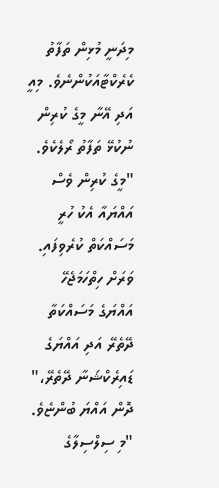މިދަނީ މުޅިން ތަފާތު ކެރެކްޓާއަކުންނެވެ. މިއީ އަދި އޭނާ މީގެ ކުރިން ނުކުޅޭ ތަފާތު ރޯލެކެވެ.
"މީގެ ކުރިން ވެސް އައްޔައާ އެކު ހުރީ މަސައްކަތް ކުރެވިފައި. ވަރަށް ހިތްހަމަޖެހޭ އައްޔަގެ މަސައްކަތާ ދޭތެރޭ އަދި އައްޔަގެ ޑައިރެކްޝަނާ ދޭތެރޭ،" ދޮން އައްޔަ ބުންޏެވެ.
"މި ސިލްސިލާގެ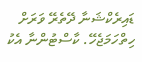ޑައިރެކްޝަނާ ދޭތެރޭ ވަރަށް ހިތްހަމަޖެހޭ. ކާސްޓުންނާ އެކު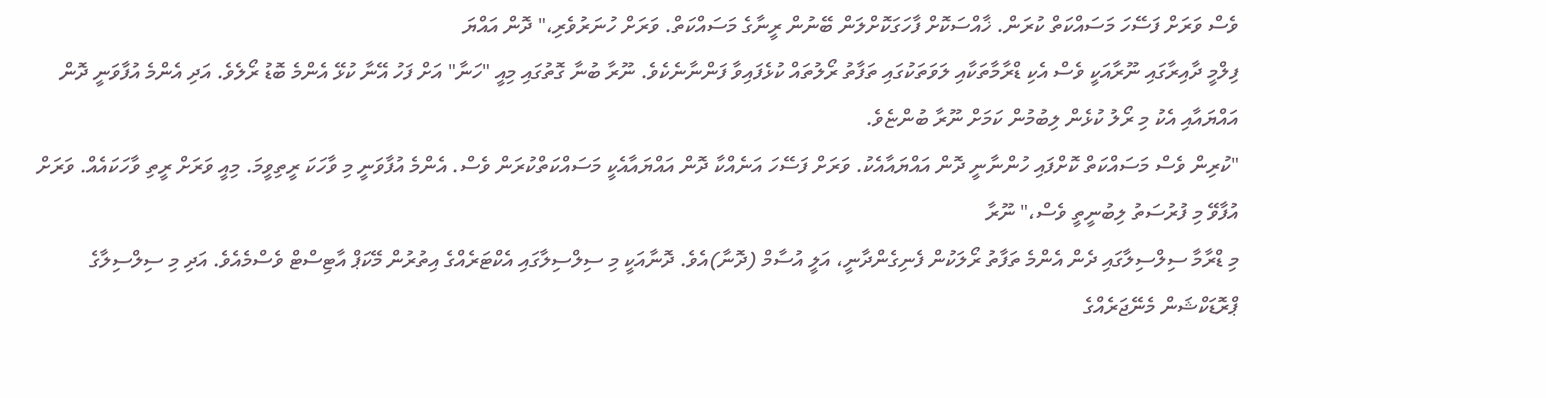ވެސް ވަރަށް ފަސޭހަ މަސައްކަތް ކުރަން. ޚާއްސަކޮށް ފާހަގަކޮށްލަން ބޭނުން ރީނާގެ މަސައްކަތް. ވަރަށް ހުނަރުވެރި،" ދޮން އައްޔަ
ފިލްމީ ދާއިރާގައި ނޫރާއަކީ ވެސް އެކި ޑްރާމާތަކާއި ލަވަތަކުގައި ތަފާތު ރޯލުތައް ކުޅެފައިވާ ފަންނާނެކެވެ. ނޫރާ ބުނާ ގޮތުގައި މިއީ "ހަނާ" އަށް ފަހު އޭނާ ކުޅޭ އެންމެ ބޮޑު ރޯލެވެ. އަދި އެންމެ އުފާވަނީ ދޮން އައްޔައާއި އެކު މި ރޯލު ކުޅެން ލިބުމުން ކަމަށް ނޫރާ ބުންޏެވެ.
"ކުރިން ވެސް މަސައްކަތް ކޮށްފައި ހުންނާނީ ދޮން އައްޔައާއެކު. ވަރަށް ފަސޭހަ އަނެއްކާ ދޮން އައްޔައާއެކީ މަސައްކަތްކުރަން ވެސް. އެންމެ އުފާވަނީ މި ވާހަކަ ރީތިވީމަ. މިއީ ވަރަށް ރީތި ވާހަކައެއް. ވަރަށް އުފާވޭ މި ފުރުސަތު ލިބުނީތީ ވެސް،" ނޫރާ
މި ޑްރާމާ ސިލްސިލާގައި ދެން އެންމެ ތަފާތު ރޯލަކުން ފެނިގެންދާނީ، އަލީ އުސާމް (ދޮނާ)އެވެ. ދޮނާއަކީ މި ސިލްސިލާގައި އެކްޓަރެއްގެ އިތުރުން މޭކަޕް އާޓިސްޓް ވެސްމެއެވެ. އަދި މި ސިލްސިލާގެ ޕްރޮޑަކްޝަން މެނޭޖަރެއްގެ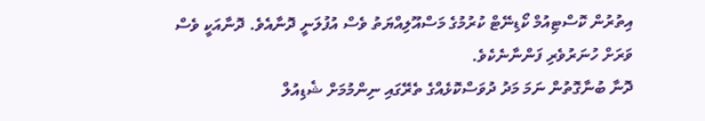އިތުރުން ކޮސްޓިއުމް ކޯޑިނޭޓް ކުރުމުގެ މަސްއޫލިއްޔަތު ވެސް އުފުލަނީ ދޮނާއެވެ. ދޮނާއަކީ ވެސް ވަރަށް ހުނަރުވެރި ފަންނާނެކެވެ.
ދޮނާ ބުނާގޮތުން ނަމަ މަދު ދުވަސްކޮޅެއްގެ ތެރޭގައި ނިންމުމަށް ޝެޑިއުލް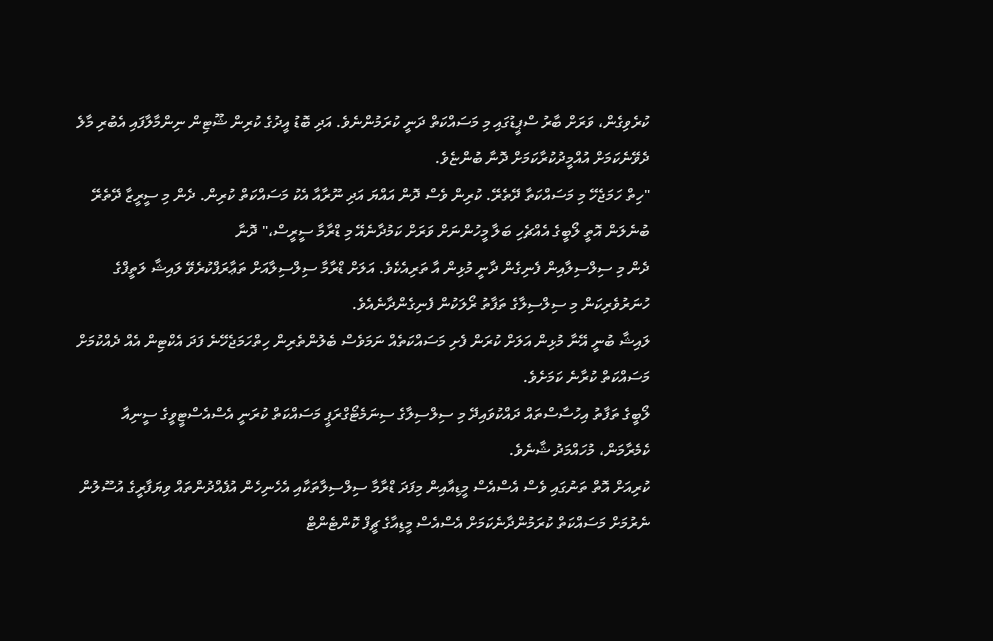ކުރެވިގެން، ވަރަށް ބާރު ސްޕީޑުގައި މި މަސައްކަތް ދަނީ ކުރަމުންނެވެ. އަދި ބޮޑު އީދުގެ ކުރިން ޝޫޓިން ނިންމާލާފައި އެބުރި މާލެ ދެވޭނެކަމަށް އުއްމީދުކުރާކަމަށް ދޮނާ ބުންޏެވެ.
"ހިތް ހަމަޖެހޭ މި މަސައްކަތާ ދޭތެރޭ. ކުރިން ވެސް ދޮން އައްޔަ އަދި ނޫރާއާ އެކު މަސައްކަތް ކުރިން. ދެން މި ސީރީޒާ ދޭތެރޭ ބުނެލަން އޮތީ ލޯބީގެ އެއްޗެހި ބަލާ މީހުންނަށް ވަރަށް ކަމުދާނެއޭ މި ޑްރާމާ ސީރީސް،" ދޮނާ
ދެން މި ސިލްސިލާއިން ފެނިގެން ދާނީ މުޅިން އާ ތަރިއެކެވެ. އަލަށް ޑްރާމާ ސިލްސިލާއަށް ތަޢާރަފްކުރެވޭ ލައިޝާ ލަތީފްގެ ހުނަރުވެރިކަން މި ސިލްސިލާގެ ތަފާތު ރޯލަކުން ފެނިގެންދާނެއެވެ.
ލައިޝާ ބުނީ އޭނާ މުޅިން އަލަށް ކުރަން ފެށި މަސައްކަތެއް ނަމަވެސް ބެލުންތެރިން ހިތްހަމަޖެހޭނެ ފަދަ އެކްޓިން އެއް ދެއްކުމަށް މަސައްކަތް ކުރާނެ ކަމަށެވެ.
ލޯބީގެ ތަފާތު އިހުސާސްތައް ދައްކުވައިދޭ މި ސިލްސިލާގެ ސިނަމެޓޯގްރަޕީ މަސައްކަތް ކުރަނީ އެސްއެސްޓީވީގެ ސީނިއާ ކެމެރާމަން، މުހައްމަދު ޝާނެވެ.
ކުރިއަށް އޮތް ތަނުގައި ވެސް އެސްއެސް މީޑިއާއިން މިފަދަ ޑްރާމާ ސިލްސިލާތަކާއި އެހެނިހެން އުފެއްދުންތައް ވިޔަފާރީގެ އުސޫލުން ނެރުމަށް މަސައްކަތް ކުރަމުންދާނެކަމަށް އެސްއެސް މީޑިއާގެ ޗީފް ކޮންޓެންޓް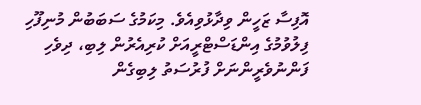އޮފިސާ ޒަހީން ވިދާޅުވިއެވެ. މިކަމުގެ ސަބަބުން މުނިފޫހި ފިލުވުމުގެ އިންޑަސްޓްރީއަށް ކުރިއެރުން ލިބި، ދިވެހި ފަންނުވެރީންނަށް ފުރުސަތު ލިބިގެން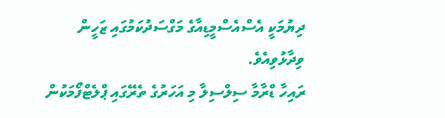ދިޔުމަކީ އެސްއެސްމީޑިއާގެ މަގްސަދުކަމުގައި ޒަހީން ވިދާޅުވިއެވެ.
ރައިހާ ޑްރާމާ ސިލްސިލާ މި އަހަރުގެ ތެރޭގައި ޕްލެޓްފޯމަކުން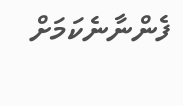ފެންނާނެކަމަށް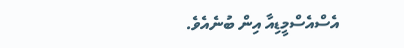އެސްއެސްމީޑިއާ އިން ބުނެއެވެ.